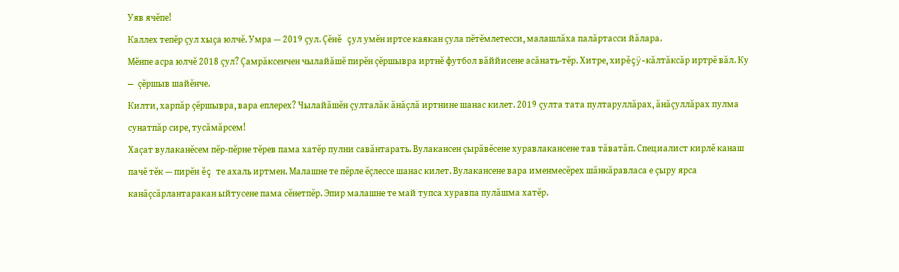Уяв ячĕпе!
Каллех тепĕр çул хыçа юлчĕ. Умра — 2019 çул. Çĕнĕ çул умĕн иртсе каякан çула пĕтĕмлетесси, малашлăха палăртасси йăлара.
Мĕнпе асра юлчĕ 2018 çул? Çамрăксенчен чылайăшĕ пирĕн çĕршывра иртнĕ футбол вăййисене асăнать-тĕр. Хитре, хирĕçÿ-кăлтăксăр иртрĕ вăл. Ку — çĕршыв шайĕнче.
Килти, харпăр çĕршывра, вара еплерех? Чылайăшĕн çулталăк ăнăçлă иртнине шанас килет. 2019 çулта тата пултаруллăрах, ăнăçуллăрах пулма сунатпăр сире, тусăмăрсем!
Хаçат вулаканĕсем пĕр-пĕрне тĕрев пама хатĕр пулни савăнтарать. Вулакансен çырăвĕсене хуравлакансене тав тăватăп. Специалист кирлĕ канаш пачĕ тĕк — пирĕн ĕç те ахаль иртмен. Малашне те пĕрле ĕçлессе шанас килет. Вулакансене вара именмесĕрех шăнкăравласа е çыру ярса канăçсăрлантаракан ыйтусене пама сĕнетпĕр. Эпир малашне те май тупса хуравпа пулăшма хатĕр.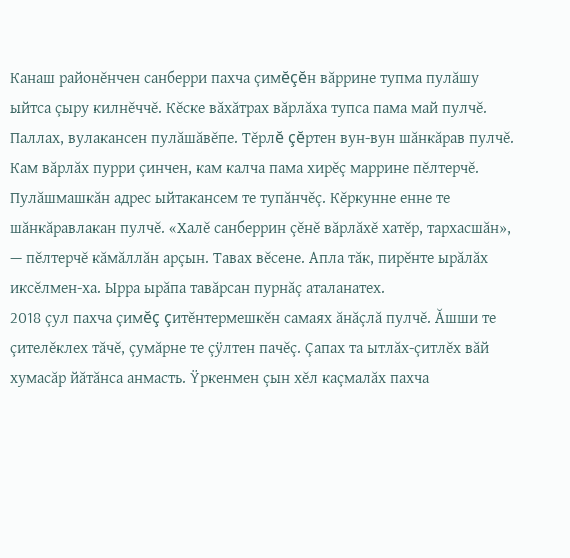Канаш районĕнчен санберри пахча çимĕçĕн вăррине тупма пулăшу ыйтса çыру килнĕччĕ. Кĕске вăхăтрах вăрлăха тупса пама май пулчĕ. Паллах, вулакансен пулăшăвĕпе. Тĕрлĕ çĕртен вун-вун шăнкăрав пулчĕ. Кам вăрлăх пурри çинчен, кам калча пама хирĕç маррине пĕлтерчĕ. Пулăшмашкăн адрес ыйтакансем те тупăнчĕç. Кĕркунне енне те шăнкăравлакан пулчĕ. «Халĕ санберрин çĕнĕ вăрлăхĕ хатĕр, тархасшăн», — пĕлтерчĕ кăмăллăн арçын. Тавах вĕсене. Апла тăк, пирĕнте ырăлăх иксĕлмен-ха. Ырра ырăпа тавăрсан пурнăç аталанатех.
2018 çул пахча çимĕç çитĕнтермешкĕн самаях ăнăçлă пулчĕ. Ăшши те çителĕклех тăчĕ, çумăрне те çÿлтен пачĕç. Çапах та ытлăх-çитлĕх вăй хумасăр йăтăнса анмасть. Ÿркенмен çын хĕл каçмалăх пахча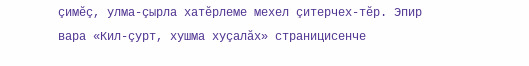çимĕç, улма-çырла хатĕрлеме мехел çитерчех-тĕр. Эпир вара «Кил-çурт, хушма хуçалăх» страницисенче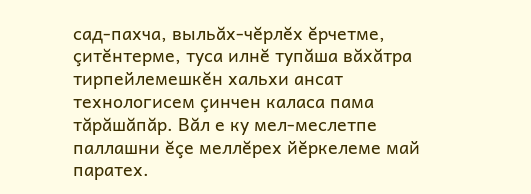сад-пахча, выльăх-чĕрлĕх ĕрчетме, çитĕнтерме, туса илнĕ тупăша вăхăтра тирпейлемешкĕн хальхи ансат технологисем çинчен каласа пама тăрăшăпăр. Вăл е ку мел-меслетпе паллашни ĕçе меллĕрех йĕркелеме май паратех.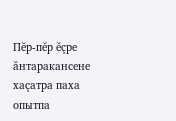Пĕр-пĕр ĕçре ăнтаракансене хаçатра паха опытпа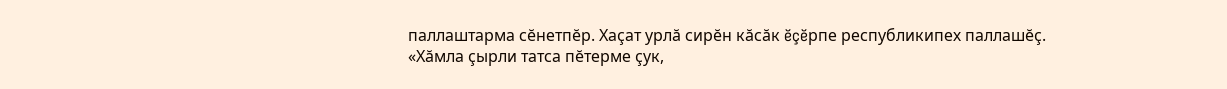паллаштарма сĕнетпĕр. Хаçат урлă сирĕн кăсăк ĕçĕрпе республикипех паллашĕç.
«Хăмла çырли татса пĕтерме çук,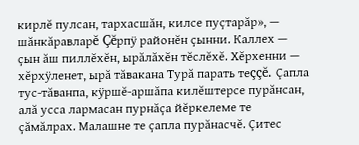кирлĕ пулсан, тархасшăн, килсе пуçтарăр», — шăнкăравларĕ Çĕрпÿ районĕн çынни. Каллех — çын ăш пиллĕхĕн, ырăлăхĕн тĕслĕхĕ. Хĕрхенни — хĕрхÿленет, ырă тăвакана Турă парать теççĕ. Çапла тус-тăванпа, кÿршĕ-аршăпа килĕштерсе пурăнсан, алă усса лармасан пурнăçа йĕркелеме те çăмăлрах. Малашне те çапла пурăнасчĕ. Çитес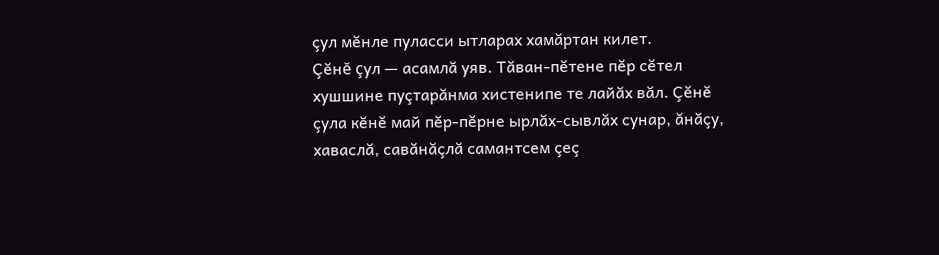çул мĕнле пуласси ытларах хамăртан килет.
Çĕнĕ çул — асамлă уяв. Тăван-пĕтене пĕр сĕтел хушшине пуçтарăнма хистенипе те лайăх вăл. Çĕнĕ çула кĕнĕ май пĕр-пĕрне ырлăх-сывлăх сунар, ăнăçу, хаваслă, савăнăçлă самантсем çеç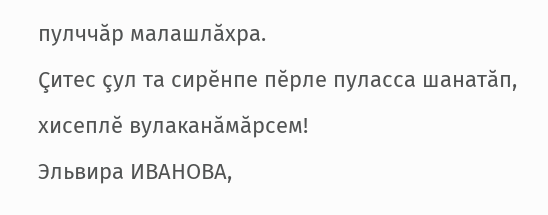пулччăр малашлăхра.
Çитес çул та сирĕнпе пĕрле пуласса шанатăп, хисеплĕ вулаканăмăрсем!
Эльвира ИВАНОВА,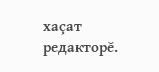хаçат редакторĕ.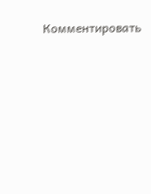Комментировать